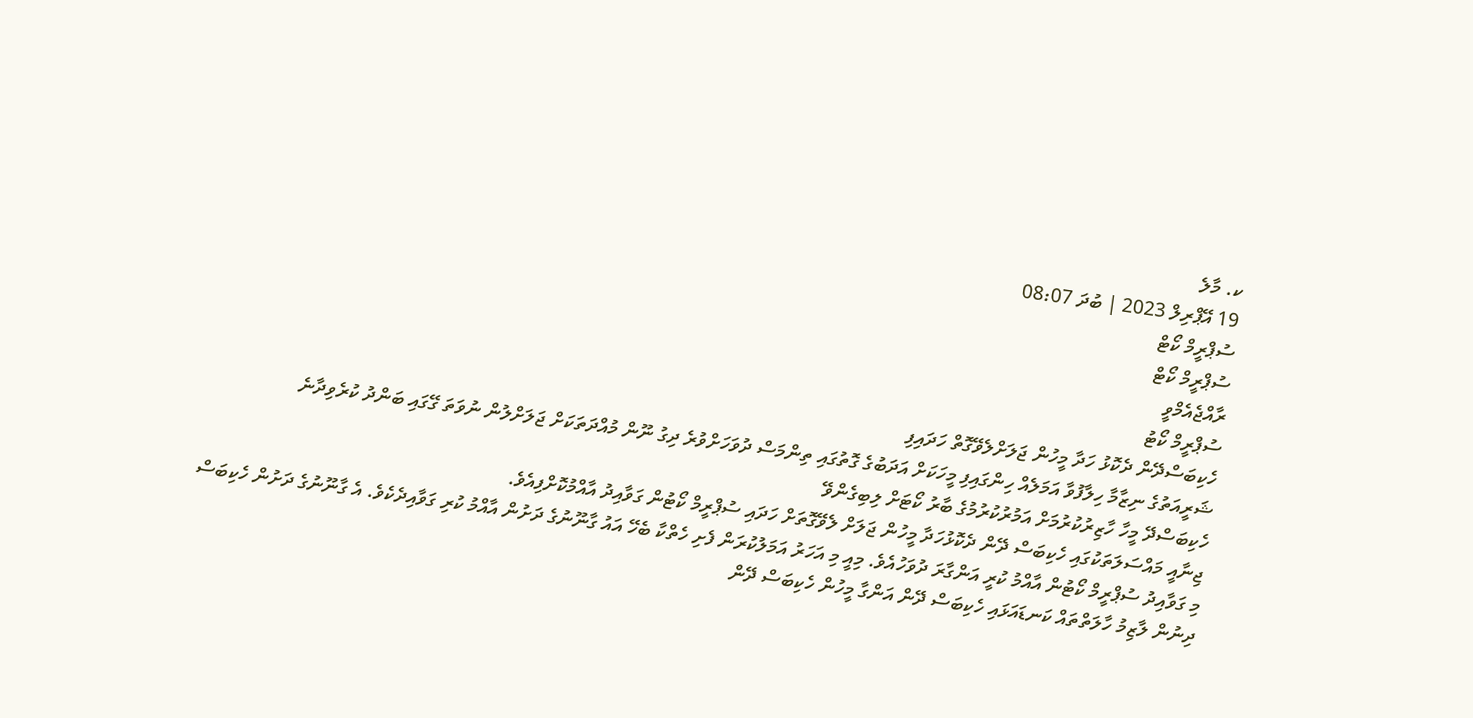ކ. މާލެ
19 އޭޕްރިލް 2023 | ބުދަ 08:07
ސުޕްރީމް ކޯޓް
ސުޕްރީމް ކޯޓް
ރާއްޖެއެމްވީ
ސުޕްރީމް ކޯޓު
ހެކިބަސްދޭން ދެކޮޅު ހަދާ މީހުން ޖަލަށްލެވޭގޮތް ހަދައިފި
ޝަރީއަތުގެ ނިޒާމާ ހިލާފުވާ އަމަލެއް ހިންގައިފި މީހަކަށް އަދަބުގެ ގޮތުގައި ތިންމަސް ދުވަހަށްވުރެ ދިގު ނޫން މުއްދަތަކަށް ޖަލަށްލުން ނުވަތަ ގޭގައި ބަންދު ކުރެވިދާނެ
ހެކިބަސްދޭ މީހާ ހާޒިރުކުރުމަށް އަމުރުކުރުމުގެ ބާރު ކޯޓަށް ލިބިގެންވޭ
ޖިނާއީ މައްސަލަތަކުގައި ހެކިބަސް ދޭން ދެކޮޅުހަދާ މީހުން ޖަލަށް ލެވޭގޮތަށް ހަދައި ސުޕްރީމް ކޯޓުން ގަވާއިދު އާއްމުކޮށްފިއެވެ.
މި ގަވާއިދު ސުޕްރީމް ކޯޓުން އާއްމު ކުރީ އަންގާރަ ދުވަހުއެވެ. މިއީ މި އަހަރު އަމަލުކުރަން ފެށި ހެތްކާ ބެހޭ އައު ގާނޫނުގެ ދަށުން އާއްމު ކުރި ގަވާއިދެކެވެ. އެ ގާނޫނުގެ ދަށުން ހެކިބަސް ދިނުން ލާޒިމު ހާލަތްތައް ކަނޑައަޅައި ހެކިބަސް ދޭން އަންގާ މީހުން ހެކިބަސް ދޭން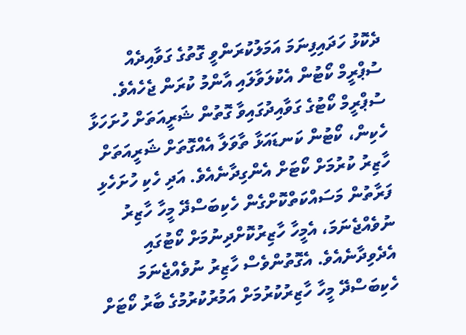ދެކޮޅު ހަދައިފިނަމަ އަމަލުކުރަންވީ ގޮތުގެ ގަވާއިދެއް ސުޕްރީމް ކޯޓުން އެކުލަވާލައި އާންމު ކުރަން ޖެހެއެވެ.
ސުޕްރީމް ކޯޓުގެ ގަވާއިދުގައިވާ ގޮތުން ޝަރީއަތަށް ހުށަހަޅާ ހެކިން، ކޯޓުން ކަނޑައަޅާ ތާވަލާ އެއްގޮތަށް ޝަރީއަތަށް ހާޒިރު ކުރުމަށް ކޯޓަށް އެންގިދާނެއެވެ. އަދި ހެކި ހުށަހެޅި ފަރާތުން މަސައްކަތްކޮށްގެން ހެކިބަސްދޭ މީހާ ހާޒިރު ނުވެއްޖެނަމަ، އެމީހާ ހާޒިރުކޮށްދިނުމަށް ކޯޓުގައި އެދެވިދާނެއެވެ. އެގޮތުންވެސް ހާޒިރު ނުވެއްޖެނަމަ ހެކިބަސްދޭ މީހާ ހާޒިރުކުރުމަށް އަމުރުކުރުމުގެ ބާރު ކޯޓަށް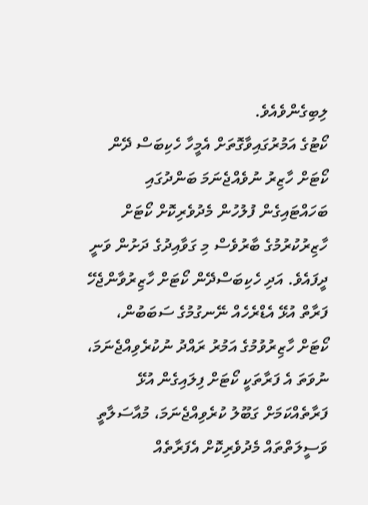ލިބިގެންވެއެވެ.
ކޯޓުގެ އަމުރުގައިވާގޮތަށް އެމީހާ ހެކިބަސް ދޭން ކޯޓަށް ހާޒިރު ނުވެއްޖެނަމަ ބަންދުގައި ބަހައްޓައިގެން ފުލުހުން މެދުވެރިކޮށް ކޯޓަށް ހާޒިރުކުރުމުގެ ބާރުވެސް މި ގަވާއިދުގެ ދަށުން ވަނީ ދީފައެވެ. އަދި ހެކިބަސްދޭން ކޯޓަށް ހާޒިރުވާންޖެހޭ ފަރާތް އުޅޭ އެޑްރެހެއް ނޭނގުމުގެ ސަބަބުން، ކޯޓަށް ހާޒިރުވުމުގެ އަމުރު ރައްދު ނުކުރެވިއްޖެނަމަ، ނުވަތަ އެ ފަރާތަކީ ކޯޓަށް ފިލައިގެން އުޅޭ ފަރާތެއްކަމަށް ގަބޫލު ކުރެވިއްޖެނަމަ، މުއާސަލާތީ ވަސީލަތްތައް މެދުވެރިކޮށް އެފަރާތެއް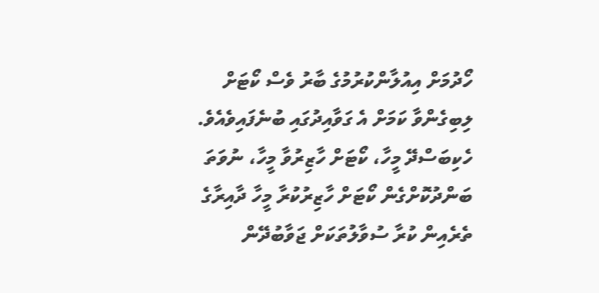ހޯދުމަށް އިއުލާންކުރުމުގެ ބާރު ވެސް ކޯޓަށް ލިބިގެންވާ ކަމަށް އެ ގަވާއިދުގައި ބުނެފައިވެއެވެ.
ހެކިބަސްދޭ މީހާ، ކޯޓަށް ހާޒިރުވާ މީހާ، ނުވަތަ ބަންދުކޮށްގެން ކޯޓަށް ހާޒިރުކުރާ މީހާ ދާއިރާގެ ތެރެއިން ކުރާ ސުވާލުތަކަށް ޖަވާބުދޭން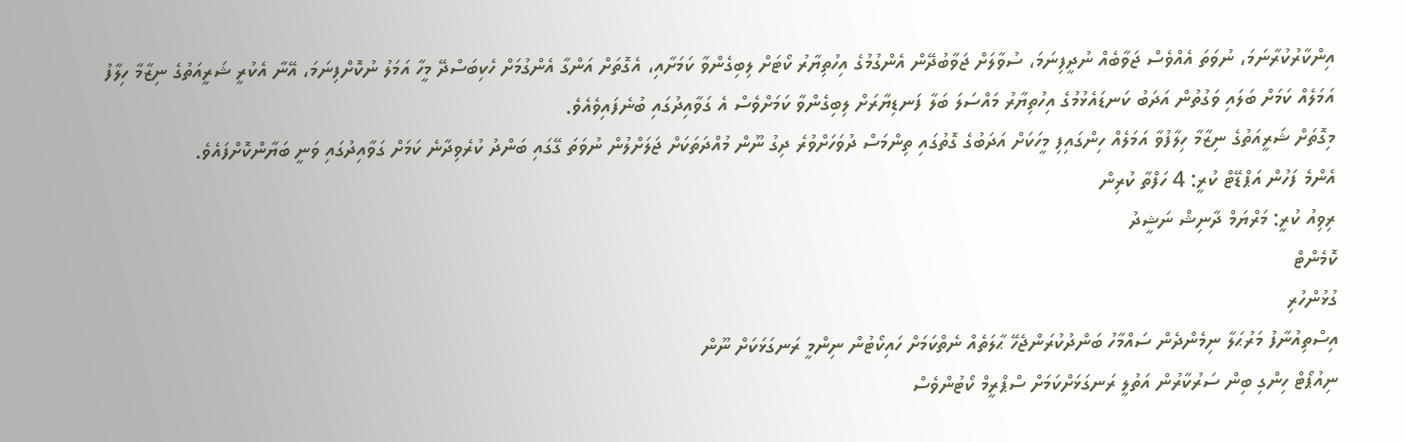އިންކާރުކުރާނަމަ، ނުވަތަ އެއްވެސް ޖަވާބެއް ނުދީފިނަމަ، ސުވާލަށް ޖަވާބުދޭން އެންގުމުގެ އިހުތިޔާރު ކޯޓަށް ލިބިގެންވާ ކަމަށާއި، އެގޮތަށް އަންގާ އެންގުމަށް ހެކިބަސްދޭ މީހާ އަމަލު ނުކޮށްފިނަމަ، އޭނާ އެކުރީ ޝަރީއަތުގެ ނިޒާމާ ހިލާފު އަމަލެއް ކަމަށް ބަލައި ވަގުތުން އަދަބު ކަނޑައެޅުމުގެ އިހުތިޔާރު މައްސަލަ ބަލާ ފަނޑިޔާރަށް ލިބިގެންވާ ކަމަށްވެސް އެ ގަވާއިދުގައި ބުނެފައިވެއެވެ.
މިގޮތަށް ޝަރީއަތުގެ ނިޒާމާ ހިލާފުވާ އަމަލެއް ހިންގައިފި މީހަކަށް އަދަބުގެ ގޮތުގައި ތިންމަސް ދުވަހަށްވުރެ ދިގު ނޫން މުއްދަތަކަށް ޖަލަށްލުން ނުވަތަ ގޭގައި ބަންދު ކުރެވިދާނެ ކަމަށް ގަވާއިދުގައި ވަނީ ބަޔާންކޮށްފައެވެ.
އެންމެ ފަހުން އަޕްޑޭޓް ކުރީ: 4 ހަފްތާ ކުރިން
ރިވިއު ކުރީ: މަރްޔަމް ދާނިޝް ނަޝީދު
ކޮމެންޓް
ގުޅުންހުރި
އިސްތިއުނާފު މަރުޙަލާ ނިމެންދެން ސައްމާހު ބަންދުކުރަންޖެހޭ ޙާލަތެއް ނެތްކަމަށް ހައިކޯޓުން ނިންމީ ރަނގަޅަކަށް ނޫން
ނިއުޕޯޓް ހިންގި ބިން ސަރުކާރުން އަތުލީ ރަނގަޅަށްކަމަށް ސްޕްރީމް ކޯޓުންވެސް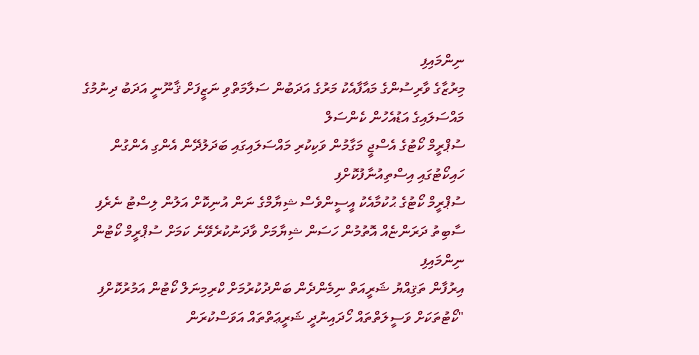ނިންމައިފި
މިރުޒާގެ ވާރިސުންގެ މައާފާއެކު މަރުގެ އަދަބުން ސަލާމަތްވި ނަޒީފަށް ޤާނޫނީ އަދަބު ދިނުމުގެ މައްސަލައިގެ އަޑުއެހުން ކެންސަލް
ސުޕްރީމް ކޯޓުގެ އެސްޖީ މަގާމުން ވަކިކުރި މައްސަލައިގައި ބަދަލުދޭން އެންގި އެންގުން ހައިކޯޓުގައި އިސްތިއުނާފުކޮށްފި
ސުޕްރީމް ކޯޓުގެ ޙުކުމާއެކު އީސީންވެސް ޝިޔާމްގެ ނަން އުނިކޮށް އަލުން ލިސްޓު ނެރެފި
ސާބިތު ދަރަންޏެއް އޮތުމުން ހަސަން ޝިޔާމަށް ވާދަނުކުރެވޭނެ ކަމަށް ސުޕްރީމް ކޯޓުން ނިންމައިފި
އިރުފާން ތަޤިއްޔު ޝަރީއަތް ނިމެންދެން ބަންދުކުރުމަށް ކްރިމިނަލް ކޯޓުން އަމުރުކޮށްފި
"ކޯޓުތަކަށް ވަސީލަތްތައް ހޯދައިނުދީ ޝަރީޢަތްތައް އަވަސްކުރަން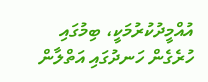އުއްމީދުކުރުމަކީ، ބިމުގައި ހުރެގެން ހަނދުގައި އަތްލާން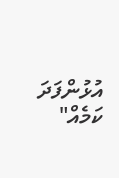އުޅުންފަދަ ކަމެއް"